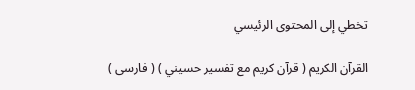تخطي إلى المحتوى الرئيسي

القرآن الكريم ( قرآن كريم مع تفسير حسيني ) ( فارسى )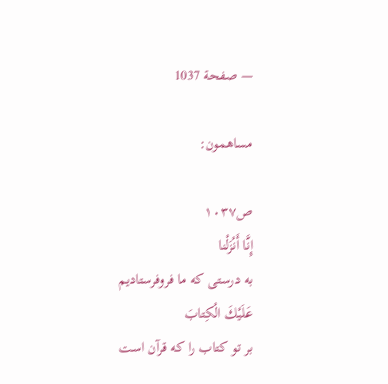— صفحة 1037

مساهمون:

ص١٠٣٧
إِنَّا أَنْزَلْنا
به درستى كه ما فروفرستاديم
عَلَيْكَ الْكِتابَ
بر تو كتاب را كه قرآن است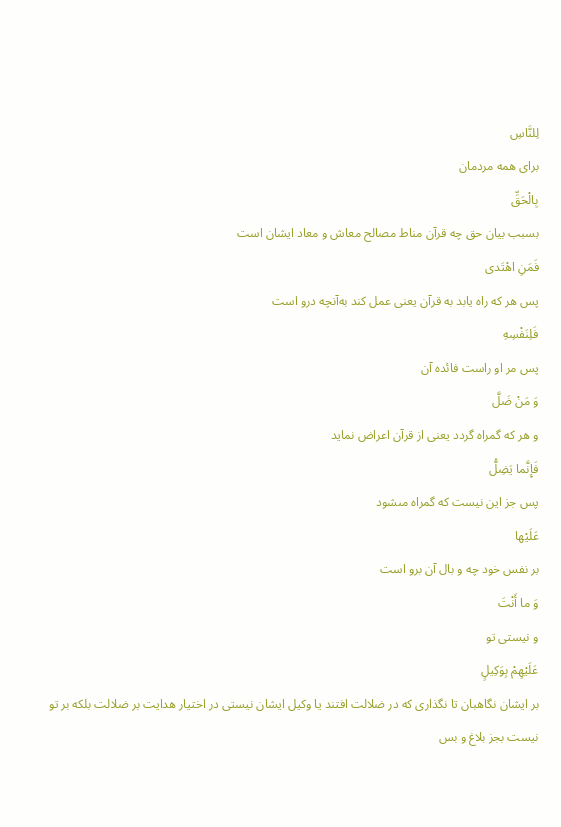لِلنَّاسِ
براى همه مردمان
بِالْحَقِّ
بسبب بيان حق چه قرآن مناط مصالح معاش و معاد ايشان است
فَمَنِ اهْتَدى
پس هر كه راه يابد به قرآن يعنى عمل كند به‌آنچه درو است
فَلِنَفْسِهِ
پس مر او راست فائده آن
وَ مَنْ ضَلَّ
و هر كه گمراه گردد يعنى از قرآن اعراض نمايد
فَإِنَّما يَضِلُّ
پس جز اين نيست كه گمراه مىشود
عَلَيْها
بر نفس خود چه و بال آن برو است
وَ ما أَنْتَ
و نيستى تو
عَلَيْهِمْ بِوَكِيلٍ
بر ايشان نگاهبان تا نگذارى كه در ضلالت افتند يا وكيل ايشان نيستى در اختيار هدايت بر ضلالت بلكه بر تو نيست بجز بلاغ و بس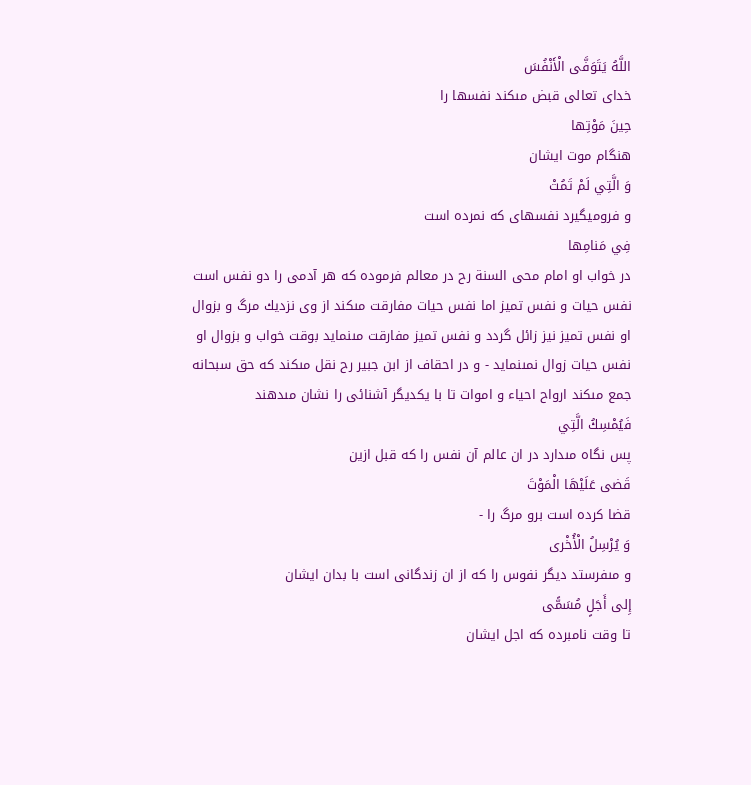اللَّهُ يَتَوَفَّى الْأَنْفُسَ
خداى تعالى قبض مىكند نفسها را
حِينَ مَوْتِها
هنگام موت ايشان
وَ الَّتِي لَمْ تَمُتْ
و فروميگيرد نفسهاى كه نمرده است
فِي مَنامِها
در خواب او امام محى السنة رح در معالم فرموده كه هر آدمى را دو نفس است نفس حيات و نفس تميز اما نفس حيات مفارقت مىكند از وى نزديك مرگ و بزوال او نفس تميز نيز زائل گردد و نفس تميز مفارقت مىنمايد بوقت خواب و بزوال او نفس حيات زوال نمىنمايد - و در احقاف از ابن جبير رح نقل مىكند كه حق سبحانه جمع مىكند ارواح احياء و اموات تا با يكديگر آشنائى را نشان مىدهند
فَيُمْسِكُ الَّتِي
پس نگاه مىدارد در ان عالم آن نفس را كه قبل ازين
قَضى عَلَيْهَا الْمَوْتَ
قضا كرده است برو مرگ را -
وَ يُرْسِلُ الْأُخْرى
و مىفرستد ديگر نفوس را كه از ان زندگانى است با بدان ايشان
إِلى أَجَلٍ مُسَمًّى
تا وقت نامبرده كه اجل ايشان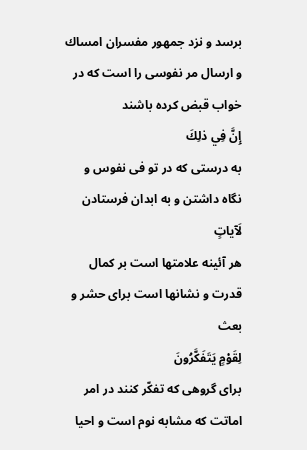برسد و نزد جمهور مفسران امساك و ارسال مر نفوسى را است كه در خواب قبض كرده باشند
إِنَّ فِي ذلِكَ
به درستى كه در تو فى نفوس و نگاه داشتن و به ابدان فرستادن
لَآياتٍ
هر آئينه علامتها است بر كمال قدرت و نشانها است براى حشر و بعث
لِقَوْمٍ يَتَفَكَّرُونَ
براى گروهى كه تفكّر كنند در امر اماتت كه مشابه نوم است و احيا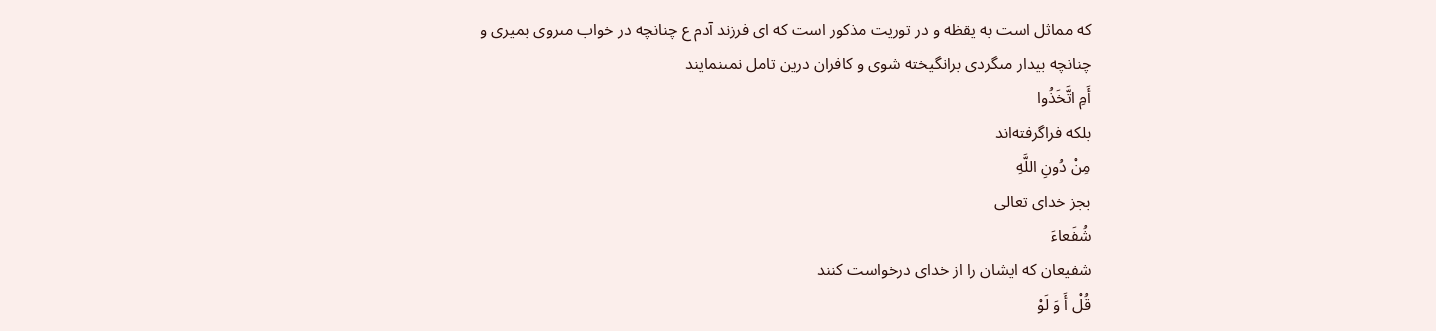كه مماثل است به يقظه و در توريت مذكور است كه اى فرزند آدم ع چنانچه در خواب مىروى بميرى و چنانچه بيدار مىگردى برانگيخته شوى و كافران درين تامل نمىنمايند
أَمِ اتَّخَذُوا
بلكه فراگرفته‌اند
مِنْ دُونِ اللَّهِ
بجز خداى تعالى
شُفَعاءَ
شفيعان كه ايشان را از خداى درخواست كنند
قُلْ أَ وَ لَوْ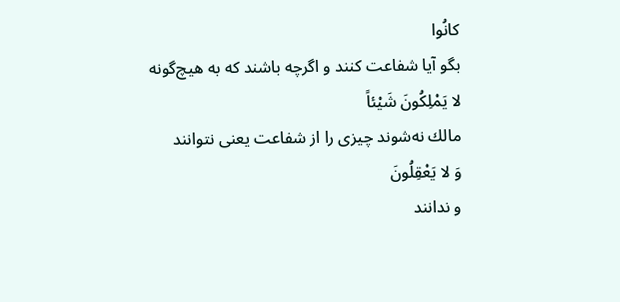كانُوا
بگو آيا شفاعت كنند و اگرچه باشند كه به هيچ‌گونه
لا يَمْلِكُونَ شَيْئاً
مالك نه‌شوند چيزى را از شفاعت يعنى نتوانند
وَ لا يَعْقِلُونَ
و ندانند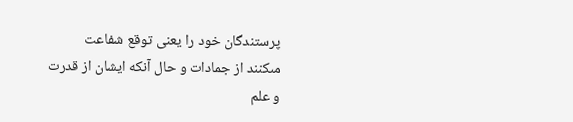پرستندگان خود را يعنى توقع شفاعت مىكنند از جمادات و حال آنكه ايشان از قدرت و علم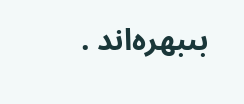بىبهره‌اند .